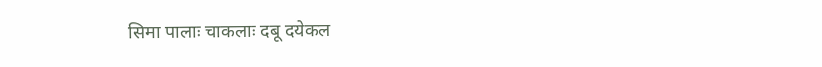सिमा पालाः चाकलाः दबू दयेकल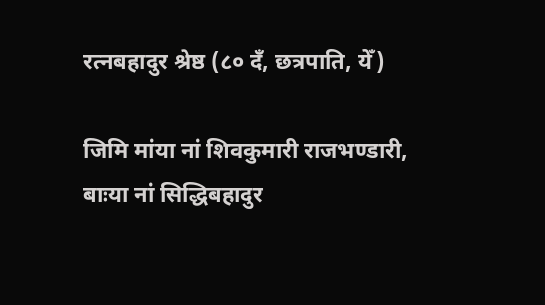रत्नबहादुर श्रेष्ठ (८० दँ, छत्रपाति, येँ)

जिमि मांया नां शिवकुमारी राजभण्डारी, बाःया नां सिद्धिबहादुर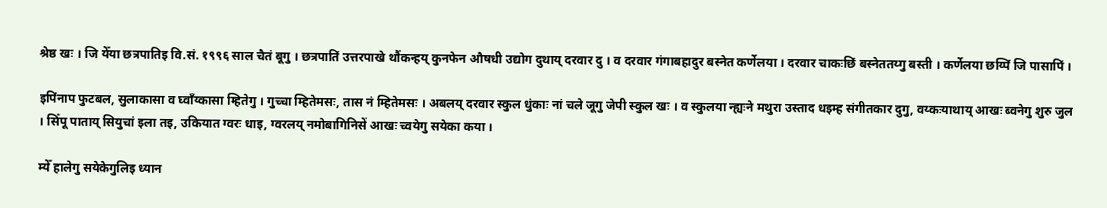श्रेष्ठ खः । जि येँया छत्रपातिइ वि.सं. १९९६ साल चैतं बूगु । छत्रपातिं उत्तरपाखे थौंकन्हय् कुनफेन औषधी उद्योग दुथाय् दरवार दु । व दरवार गंगाबहादुर बस्नेत कर्णेलया । दरवार चाकःछिं बस्नेततय्गु बस्ती । कर्णेलया छय्पिं जि पासापिं ।

इपिंनाप फुटबल, सुलाकासा व घ्वाँय्कासा म्हितेगु । गुच्चा म्हितेमसः, तास नं म्हितेमसः । अबलय् दरवार स्कुल धुंकाः नां चले जूगु जेपी स्कुल खः । व स्कुलया न्ह्यःने मथुरा उस्ताद धइम्ह संगीतकार दुगु, वय्कःयाथाय् आखः ब्वनेगु शुरु जुल । सिँपू पाताय् सियुचां इला तइ, उकियात ग्वरः धाइ, ग्वरलय् नमोबागिनिसें आखः च्वयेगु सयेका कया ।

म्येँ हालेगु सयेकेगुलिइ ध्यान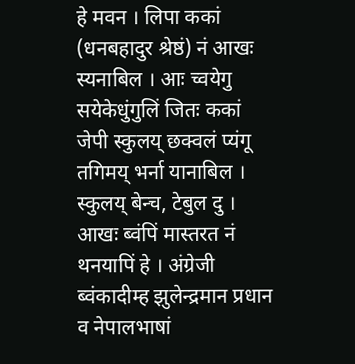हे मवन । लिपा ककां (धनबहादुर श्रेष्ठं) नं आखः स्यनाबिल । आः च्वयेगु सयेकेधुंगुलिं जितः ककां जेपी स्कुलय् छक्वलं प्यंगू तगिमय् भर्ना यानाबिल । स्कुलय् बेन्च, टेबुल दु । आखः ब्वंपिं मास्तरत नं थनयापिं हे । अंग्रेजी ब्वंकादीम्ह झुलेन्द्रमान प्रधान व नेपालभाषां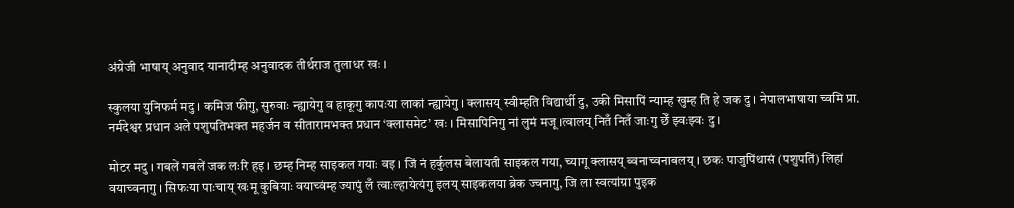अंग्रेजी भाषाय् अनुवाद यानादीम्ह अनुवादक तीर्थराज तुलाधर खः ।

स्कुलया युनिफर्म मदु । कमिज फीगु, सुरुवाः न्ह्यायेगु व हाकूगु कापःया लाकां न्ह्यायेगु । क्लासय् स्वीम्हति विद्यार्थी दु, उकी मिसापिं न्याम्ह खुम्ह ति हे जक दु । नेपालभाषाया च्वमि प्रा. नर्मदेश्वर प्रधान अले पशुपतिभक्त महर्जन व सीतारामभक्त प्रधान ‘क्लासमेट’ खः । मिसापिनिगु नां लुमं मजू ।त्वालय् नितँ नितँ जाःगु छेँ झ्वःझ्वः दु ।

मोटर मदु । गबलें गबलें जक लःरि हइ । छम्ह निम्ह साइकल गयाः वइ । जिं नं हर्कुलस बेलायती साइकल गया, च्यागू क्लासय् ब्वनाच्वनाबलय् । छकः पाजुपिंथासं (पशुपतिं) लिहां वयाच्वनागु । सिफःया पाःचाय् खःमू कुबियाः वयाच्वंम्ह ज्यापुं लँ त्वाःल्हायेत्यंगु इलय् साइकलया ब्रेक ज्वनागु, जि ला स्वत्यांग्रा पुइक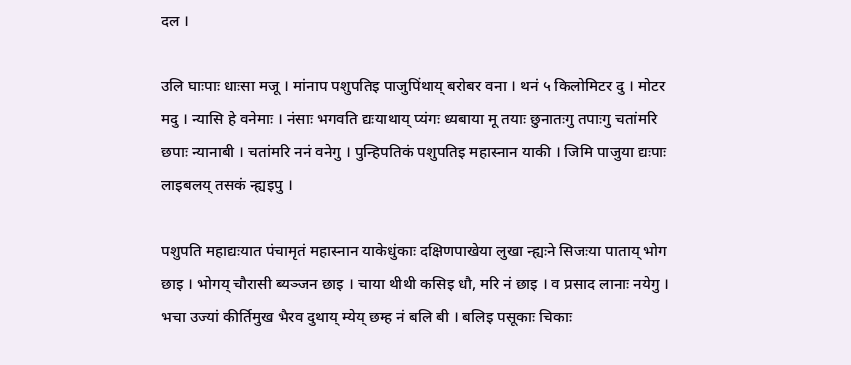दल ।

उलि घाःपाः धाःसा मजू । मांनाप पशुपतिइ पाजुपिंथाय् बरोबर वना । थनं ५ किलोमिटर दु । मोटर मदु । न्यासि हे वनेमाः । नंसाः भगवति द्यःयाथाय् प्यंगः ध्यबाया मू तयाः छुनातःगु तपाःगु चतांमरि छपाः न्यानाबी । चतांमरि ननं वनेगु । पुन्हिपतिकं पशुपतिइ महास्नान याकी । जिमि पाजुया द्यःपाः लाइबलय् तसकं न्ह्यइपु ।

पशुपति महाद्यःयात पंचामृतं महास्नान याकेधुंकाः दक्षिणपाखेया लुखा न्ह्यःने सिजःया पाताय् भोग छाइ । भोगय् चौरासी ब्यञ्जन छाइ । चाया थीथी कसिइ धौ, मरि नं छाइ । व प्रसाद लानाः नयेगु । भचा उज्यां कीर्तिमुख भैरव दुथाय् म्येय् छम्ह नं बलि बी । बलिइ पसूकाः चिकाः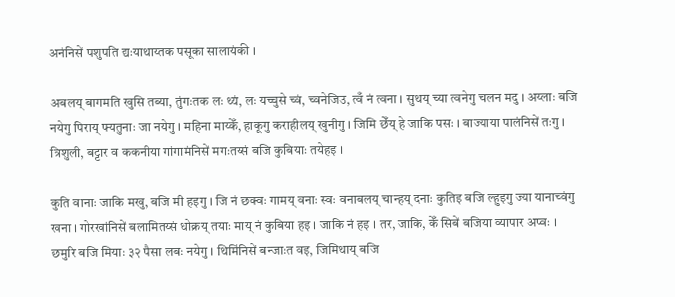अनंनिसें पशुपति द्यःयाथाय्तक पसूका सालायंकी ।

अबलय् बागमति खुसि तब्या, तुंगःतक लः थ्यं, लः यच्चुसे च्वं, च्वनेजिउ, त्वँ नं त्वना । सुथय् च्या त्वनेगु चलन मदु । अय्लाः बजि नयेगु पिराय् फ्यतुनाः जा नयेगु । महिना माय्केँ, हाकूगु कराहीलय् खुनीगु । जिमि छेँय् हे जाकि पसः । बाज्याया पालंनिसें तःगु । त्रिशुली, बट्टार व ककनीया गांगामंनिसें मगःतय्सं बजि कुबियाः तयेहइ ।

कुति वानाः जाकि मखु, बजि मी हइगु । जि नं छक्वः गामय् वनाः स्वः वनाबलय् चान्हय् दनाः कुतिइ बजि ल्हुइगु ज्या यानाच्वंगु खना । गोरखांनिसें बलामितय्सं धोक्रय् तयाः माय् नं कुबिया हइ । जाकि नं हइ । तर, जाकि, केँ सिबें बजिया व्यापार अप्वः । छमुरि बजि मियाः ३२ पैसा लबः नयेगु । थिमिंनिसें बन्जाःत वइ, जिमिथाय् बजि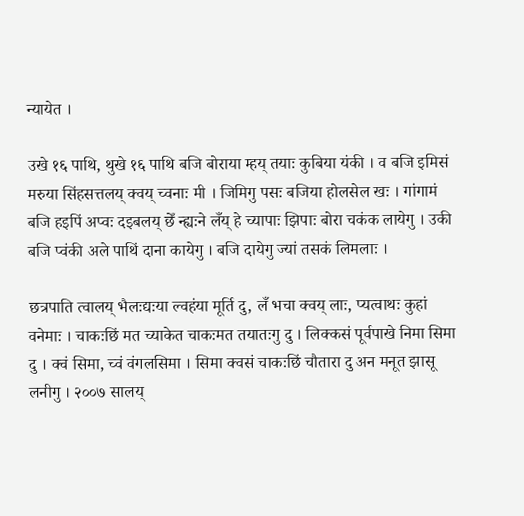न्यायेत ।

उखे १६ पाथि, थुखे १६ पाथि बजि बोराया म्हय् तयाः कुबिया यंकी । व बजि इमिसं मरुया सिंहसत्तलय् क्वय् च्वनाः मी । जिमिगु पसः बजिया होलसेल खः । गांगामं बजि हइपिं अप्वः दइबलय् छेँ न्ह्यःने लँय् हे च्यापाः झिपाः बोरा चकंक लायेगु । उकी बजि प्वंकी अले पाथिं दाना कायेगु । बजि दायेगु ज्यां तसकं लिमलाः ।

छत्रपाति त्वालय् भैलःद्यःया ल्वहंया मूर्ति दु, लँ भचा क्वय् लाः, प्यत्वाथः कुहां वनेमाः । चाकःछिं मत च्याकेत चाकःमत तयातःगु दु । लिक्कसं पूर्वपाखे निमा सिमा दु । क्वं सिमा, च्वं वंगलसिमा । सिमा क्वसं चाकःछिं चौतारा दु अन मनूत झासू लनीगु । २००७ सालय्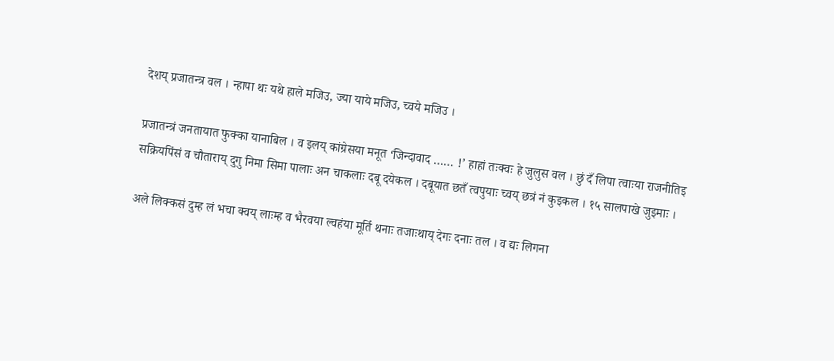देशय् प्रजातन्त्र वल । न्हापा थः यथे हाले मजिउ, ज्या याये मजिउ, च्वये मजिउ ।

प्रजातन्त्रं जनतायात फुक्का यानाबिल । व इलय् कांग्रेसया मनूत ‘जिन्दावाद …… !’ हाहां तःक्वः हे जुलुस वल । छुं दँ लिपा त्वाःया राजनीतिइ सक्रियपिंसं व चौताराय् दुगु निमा सिमा पालाः अन चाकलाः दबू दयेकल । दबूयात छतँ त्वपुयाः च्वय् छत्रं नं कुइकल । १५ सालपाखे जुइमाः ।

अले लिक्कसं दुम्ह लं भचा क्वय् लाःम्ह व भैरवया ल्वहंया मूर्ति थनाः तजाःथाय् देगः दनाः तल । व द्यः लिगना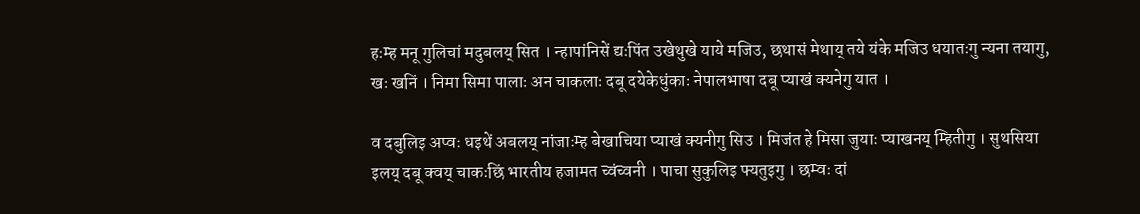हःम्ह मनू गुलिचां मदुबलय् सित । न्हापांनिसें द्यःपिंत उखेथुखे याये मजिउ, छथासं मेथाय् तये यंके मजिउ धयातःगु न्यना तयागु, खः खनिं । निमा सिमा पालाः अन चाकलाः दबू दयेकेधुंकाः नेपालभाषा दबू प्याखं क्यनेगु यात ।

व दबुलिइ अप्वः धइथें अबलय् नांजाःम्ह बेखाचिया प्याखं क्यनीगु सिउ । मिजंत हे मिसा जुयाः प्याखनय् म्हितीगु । सुथसिया इलय् दबू क्वय् चाकःछिं भारतीय हजामत च्वंच्वनी । पाचा सुकुलिइ फ्यतुइगु । छम्वः दां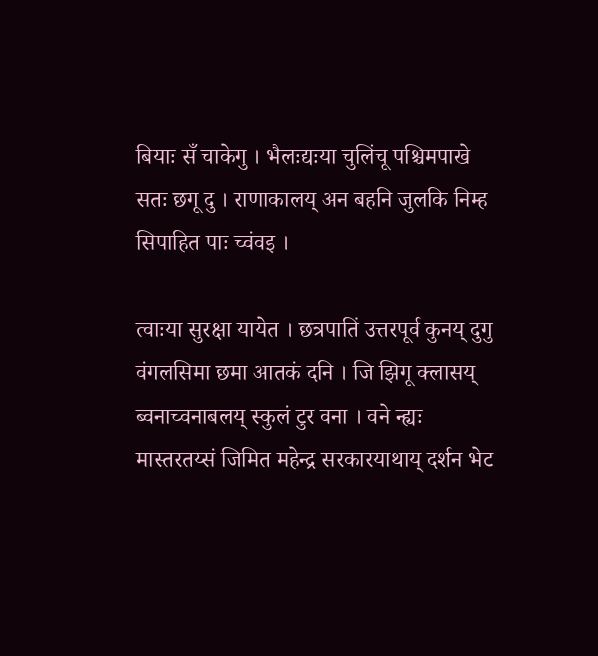बियाः सँ चाकेगु । भैलःद्यःया चुलिंचू पश्चिमपाखे सतः छगू दु । राणाकालय् अन बहनि जुलकि निम्ह सिपाहित पाः च्वंवइ ।

त्वाःया सुरक्षा यायेत । छत्रपातिं उत्तरपूर्व कुनय् दुगु वंगलसिमा छमा आतकं दनि । जि झिगू क्लासय् ब्वनाच्वनाबलय् स्कुलं टुर वना । वने न्ह्यः मास्तरतय्सं जिमित महेन्द्र सरकारयाथाय् दर्शन भेट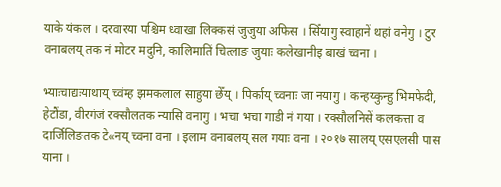याके यंकल । दरवारया पश्चिम ध्वाखा लिक्कसं जुजुया अफिस । सिँयागु स्वाहानें थहां वनेगु । टुर वनाबलय् तक नं मोटर मदुनि, कालिमातिं चित्लाङ जुयाः कलेखानीइ बाखं च्वना ।

भ्याःचाद्यःयाथाय् च्वंम्ह झमकलाल साहुया छेँय् । पिर्काय् च्वनाः जा नयागु । कन्हय्कुन्हु भिमफेदी, हेटौंडा, वीरगंजं रक्सौलतक न्यासि वनागु । भचा भचा गाडी नं गया । रक्सौलनिसें कलकत्ता व दार्जिलिङतक टे«नय् च्वना वना । इलाम वनाबलय् सल गयाः वना । २०१७ सालय् एसएलसी पास याना ।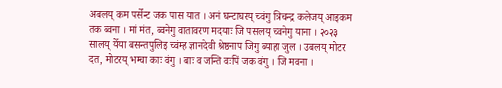अबलय् कम पर्सेन्ट जक पास यात । अनं घन्टाघरय् च्वंगु त्रिचन्द्र कलेजय् आइकम तक ब्वना । मां मंत, ब्वनेगु वातावरण मदयाः जि पसलय् च्वनेगु याना । २०२३ सालय् येँया बसन्तपुलिइ च्वंम्ह ज्ञानदेवी श्रेष्ठनाप जिगु ब्याहा जुल । उबलय् मोटर दत, मोटरय् भम्चा काः वंगु । बाः व जन्ति वःपिं जक वंगु । जि मवना ।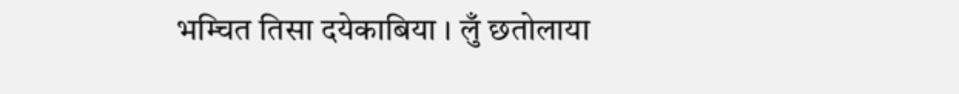भम्चित तिसा दयेकाबिया । लुँ छतोलाया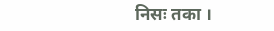निसः तका ।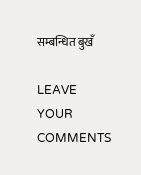सम्बन्धित बुखँ

LEAVE YOUR COMMENTS